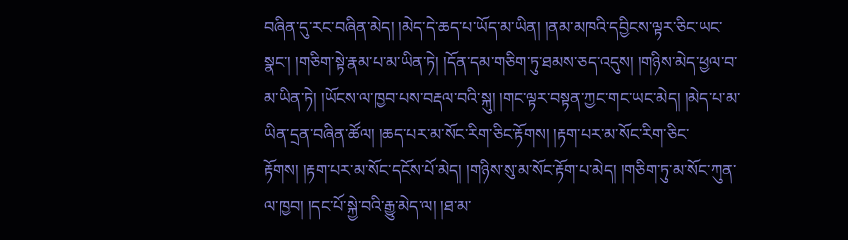བཞིན་དུ་རང་བཞིན་མེད། །མེད་དེ་ཆད་པ་ཡོད་མ་ཡིན། །ནམ་མཁའི་དབྱིངས་ལྟར་ཅིང་ཡང་སྣང་། །གཅིག་སྟེ་རྣམ་པ་མ་ཡིན་ཏེ། །དོན་དམ་གཅིག་ཏུ་ཐམས་ཅད་འདུས། །གཉིས་མེད་ཕྱལ་བ་མ་ཡིན་ཏེ། །ཡོངས་ལ་ཁྱབ་པས་བརྡལ་བའི་སྐུ། །གང་ལྟར་བསྟན་ཀྱང་གང་ཡང་མེད། །མེད་པ་མ་ཡིན་དྲན་བཞིན་ཚོལ། །ཆད་པར་མ་སོང་རིག་ཅིང་རྟོགས། །རྟག་པར་མ་སོང་རིག་ཅིང་རྟོགས། །རྟག་པར་མ་སོང་དངོས་པོ་མེད། །གཉིས་སུ་མ་སོང་རྟོག་པ་མེད། །གཅིག་ཏུ་མ་སོང་ཀུན་ལ་ཁྱབ། །དང་པོ་སྐྱེ་བའི་རྒྱུ་མེད་ལ། །ཐ་མ་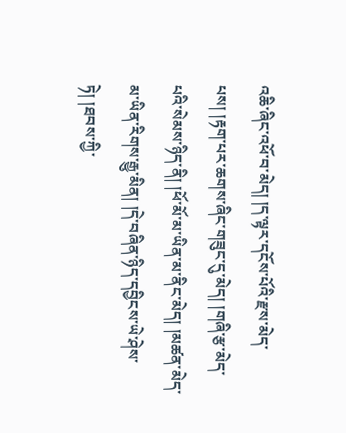འཆི་ཞིང་འཕོ་བ་མེད། །ད་ལྟར་དངོས་པོའི་རྫས་མེད་པས། །རྟག་པར་ཆགས་ཞིང་གཟུང་དུ་མེད། །གཞི་རྩ་མེད་པའི་སེམས་ཉིད་ནི། །ཕོ་མོ་མ་ཡིན་མ་ནིང་མེད། །མཚན་མེད་མ་ཡིན་རིགས་རྒྱུ་མིན། །དེ་བཞིན་ཉིད་དབྱིངས་ཡེ་ཤེས་ཏེ། །ཐབས་ཀྱི་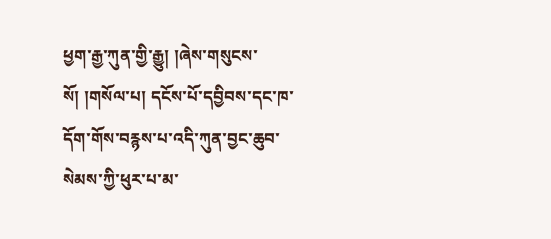ཕྱག་རྒྱ་ཀུན་གྱི་རྒྱུ། །ཞེས་གསུངས་སོ། །གསོལ་པ། དངོས་པོ་དབྱིབས་དང་ཁ་དོག་གོས་བརྙས་པ་འདི་ཀུན་བྱང་ཆུབ་སེམས་ཀྱི་ཕུར་པ་མ་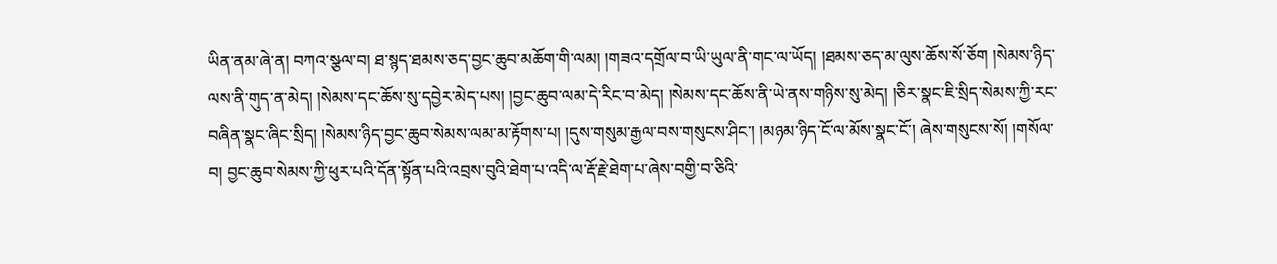ཡིན་ནམ་ཞེ་ན། བཀའ་སྩལ་བ། ཐ་སྙད་ཐམས་ཅད་བྱང་ཆུབ་མཆོག་གི་ལམ། །གཟའ་དགྲོལ་བ་ཡི་ཡུལ་ནི་གང་ལ་ཡོད། །ཐམས་ཅད་མ་ལུས་ཆོས་སོ་ཅོག །སེམས་ཉིད་ལས་ནི་གུད་ན་མེད། །སེམས་དང་ཆོས་སུ་དབྱེར་མེད་པས། །བྱང་ཆུབ་ལམ་དེ་རིང་བ་མེད། །སེམས་དང་ཆོས་ནི་ཡེ་ནས་གཉིས་སུ་མེད། །ཅིར་སྣང་ཇི་སྲིད་སེམས་ཀྱི་རང་བཞིན་སྣང་ཞིང་སྲིད། །སེམས་ཉིད་བྱང་ཆུབ་སེམས་ལམ་མ་རྟོགས་པ། །དུས་གསུམ་རྒྱལ་བས་གསུངས་ཤིང་། །མཉམ་ཉིད་ངོ་ལ་མོས་སྣང་ངོ་། ཞེས་གསུངས་སོ། །གསོལ་བ། བྱང་ཆུབ་སེམས་ཀྱི་ཕུར་པའི་དོན་སྟོན་པའི་འབྲས་བུའི་ཐེག་པ་འདི་ལ་རྡོ་རྗེ་ཐེག་པ་ཞེས་བགྱི་བ་ཅིའི་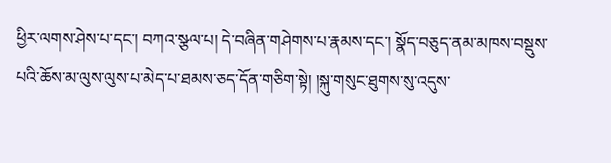ཕྱིར་ལགས་ཤེས་པ་དང་། བཀའ་སྩལ་པ། དེ་བཞིན་གཤེགས་པ་རྣམས་དང་། སྣོད་བཅུད་ནམ་མཁས་བསྡུས་པའི་ཆོས་མ་ལུས་ལུས་པ་མེད་པ་ཐམས་ཅད་དོན་གཅིག་སྟེ། །སྐུ་གསུང་ཐུགས་སུ་འདུས་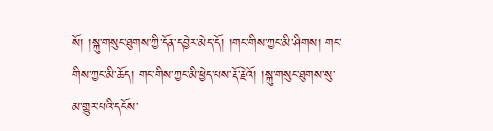སོ། །སྐུ་གསུང་ཐུགས་ཀྱི་དོན་དབྱེར་མེད་དོ། །གང་གིས་ཀྱང་མི་ཤིགས། གང་གིས་ཀྱང་མི་ཆོད། གང་གིས་ཀྱང་མི་ཕྱེད་པས་རྡོ་རྗེའོ། །སྐུ་གསུང་ཐུགས་སུ་མ་གྱུར་པའི་དངོས་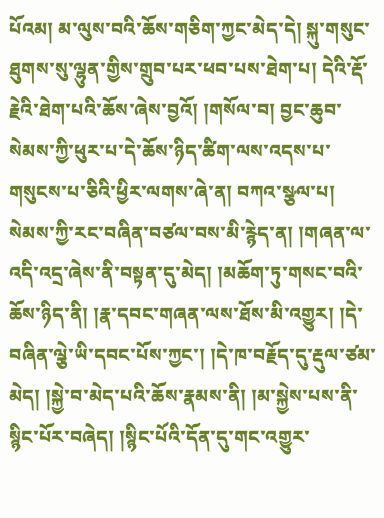པོའམ། མ་ལུས་བའི་ཆོས་གཅིག་ཀྱང་མེད་དེ། སྐུ་གསུང་ཐུགས་སུ་ལྷུན་གྱིས་གྲུབ་པར་ཕབ་པས་ཐེག་པ། དེའི་རྡོ་རྗེའི་ཐེག་པའི་ཆོས་ཞེས་བྱའོ། །གསོལ་བ། བྱང་ཆུབ་སེམས་ཀྱི་ཕུར་པ་དེ་ཆོས་ཉིད་ཚིག་ལས་འདས་པ་གསུངས་པ་ཅིའི་ཕྱིར་ལགས་ཞེ་ན། བཀའ་སྩལ་པ། སེམས་ཀྱི་རང་བཞིན་བཙལ་བས་མི་རྙེད་ན། །གཞན་ལ་འདི་འདྲ་ཞེས་ནི་བསྟན་དུ་མེད། །མཆོག་ཏུ་གསང་བའི་ཆོས་ཉིད་ནི། །རྣ་དབང་གཞན་ལས་ཐོས་མི་འགྱུར། །དེ་བཞིན་ལྕེ་ཡི་དབང་པོས་ཀྱང་། །དེ་ཁ་བརྗོད་དུ་རྡུལ་ཙམ་མེད། །སྐྱེ་བ་མེད་པའི་ཆོས་རྣམས་ནི། །མ་སྐྱེས་པས་ནི་སྙིང་པོར་བཞེད། །སྙིང་པོའི་དོན་དུ་གང་འགྱུར་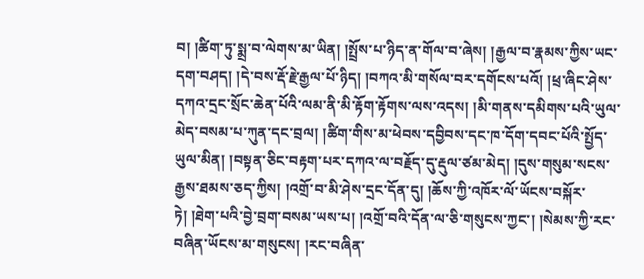བ། །ཚིག་ཏུ་སྨྲ་བ་ལེགས་མ་ཡིན། །སྤྲོས་པ་ཉིད་ན་གོལ་བ་ཞེས། །རྒྱལ་བ་རྣམས་ཀྱིས་ཡང་དག་བཤད། །དེ་བས་རྡོ་རྗེ་རྒྱལ་པོ་ཉིད། །བཀའ་མི་གསོལ་བར་དགོངས་པའོ། །ཕྲ་ཞིང་ཤེས་དཀའ་དྲང་སྲོང་ཆེན་པོའི་ལམ་ནི་མི་རྟོག་རྟོགས་ལས་འདས། །མི་གནས་དམིགས་པའི་ཡུལ་མེད་བསམ་པ་ཀུན་དང་བྲལ། །ཚིག་གིས་མ་ཕེབས་དབྱིབས་དང་ཁ་དོག་དབང་པོའི་སྤྱོད་ཡུལ་མིན། །བསྟན་ཅིང་བརྟག་པར་དཀའ་ལ་བརྗོད་དུ་རྡུལ་ཙམ་མེད། །དུས་གསུམ་སངས་རྒྱས་ཐམས་ཅད་ཀྱིས། །འགྲོ་བ་མི་ཤེས་དྲང་དོན་དུ། །ཆོས་ཀྱི་འཁོར་ལོ་ཡོངས་བསྐོར་ཏེ། །ཐེག་པའི་བྱེ་བྲག་བསམ་ཡས་པ། །འགྲོ་བའི་དོན་ལ་ཅི་གསུངས་ཀྱང་། །སེམས་ཀྱི་རང་བཞིན་ཡོངས་མ་གསུངས། །རང་བཞིན་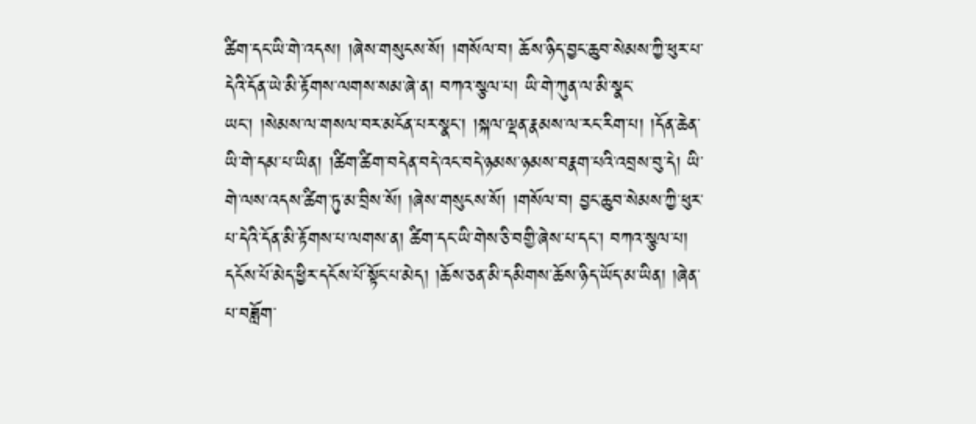ཚིག་དང་ཡི་གེ་འདས། །ཞེས་གསུངས་སོ། །གསོལ་བ། ཆོས་ཉིད་བྱང་ཆུབ་སེམས་ཀྱི་ཕུར་པ་དེའི་དོན་ཡེ་མི་རྟོགས་ལགས་སམ་ཞེ་ན། བཀའ་སྩལ་པ། ཡི་གེ་ཀུན་ལ་མི་སྣང་ཡང་། །སེམས་ལ་གསལ་བར་མངོན་པར་སྣང་། །སྐལ་ལྡན་རྣམས་ལ་རང་རིག་པ། །དོན་ཆེན་ཡི་གེ་དམ་པ་ཡིན། །ཚིག་ཚིག་བདེན་བདེ་འང་བདེ་ཉམས་ཉམས་བརྣག་པའི་འབྲས་བུ་དེ། ཡི་གེ་ལས་འདས་ཚིག་ཏུ་མ་བྲིས་སོ། །ཞེས་གསུངས་སོ། །གསོལ་བ། བྱང་ཆུབ་སེམས་ཀྱི་ཕུར་པ་དེའི་དོན་མི་རྟོགས་པ་ལགས་ན། ཚིག་དང་ཡི་གེས་ཅི་བགྱི་ཞེས་པ་དང་། བཀའ་སྩལ་པ། དངོས་པོ་མེད་ཕྱིར་དངོས་པོ་སྟོང་པ་མེད། །ཆོས་ཅན་མི་དམིགས་ཆོས་ཉིད་ཡོད་མ་ཡིན། །ཞེན་པ་བཟློག་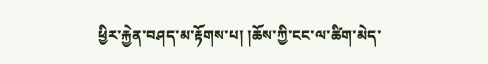ཕྱིར་རྐྱེན་བཤད་མ་རྟོགས་པ། །ཆོས་ཀྱི་ངང་ལ་ཚིག་མེད་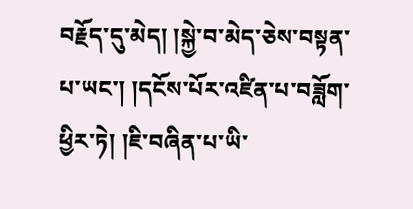བརྗོད་དུ་མེད། །སྐྱེ་བ་མེད་ཅེས་བསྟན་པ་ཡང་། །དངོས་པོར་འཛིན་པ་བཟློག་ཕྱིར་ཏེ། །ཇི་བཞིན་པ་ཡི་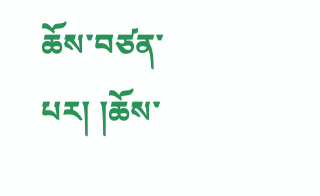ཆོས་བཙན་པར། །ཆོས་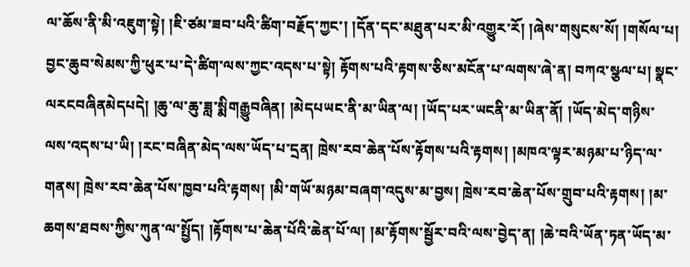ལ་ཆོས་ནི་མི་འཇུག་སྟེ། །ཇི་ཙམ་ཟབ་པའི་ཚིག་བརྗོད་ཀྱང་། །དོན་དང་མཐུན་པར་མི་འགྱུར་རོ། །ཞེས་གསུངས་སོ། །གསོལ་པ། བྱང་ཆུབ་སེམས་ཀྱི་ཕུར་པ་དེ་ཚིག་ལས་ཀྱང་འདས་པ་སྟེ། རྟོགས་པའི་རྟགས་ཅིས་མངོན་པ་ལགས་ཞེ་ན། བཀའ་སྩལ་པ། སྣང་ལརངབཞིནམེདཔདེ། །ཆུ་ལ་ཆུ་ཟླ་སྨིགརྒྱུབཞིན། །མེདཔཡང་ནི་མ་ཡིན་ལ། །ཡོད་པར་ཡངནི་མ་ཡིན་ནོ། །ཡོད་མེད་གཉིས་ལས་འདས་པ་ཡི། །རང་བཞིན་མེད་ལས་ཡོད་པ་དྲན། ཁྲེས་རབ་ཆེན་པོས་རྟོགས་པའི་རྟགས། །མཁའ་ལྟར་མཉམ་པ་ཉིད་ལ་གནས། ཁྲེས་རབ་ཆེན་པོས་ཁྱབ་པའི་རྟགས། །མི་གཡོ་མཉམ་བཞག་འདུས་མ་བྱས། ཁྲེས་རབ་ཆེན་པོས་གྲུབ་པའི་རྟགས། །མ་ཆགས་ཐབས་ཀྱིས་ཀུན་ལ་སྤྱོད། །རྟོགས་པ་ཆེན་པོའི་ཆེན་པོ་ལ། །མ་རྟོགས་སྦྱོར་བའི་ལས་བྱེད་ན། །ཆེ་བའི་ཡོན་ཏན་ཡོད་མ་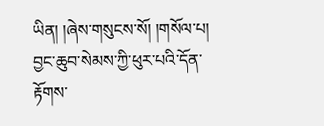ཡིན། །ཞེས་གསུངས་སོ། །གསོལ་པ། བྱང་ཆུབ་སེམས་ཀྱི་ཕུར་པའི་དོན་རྟོགས་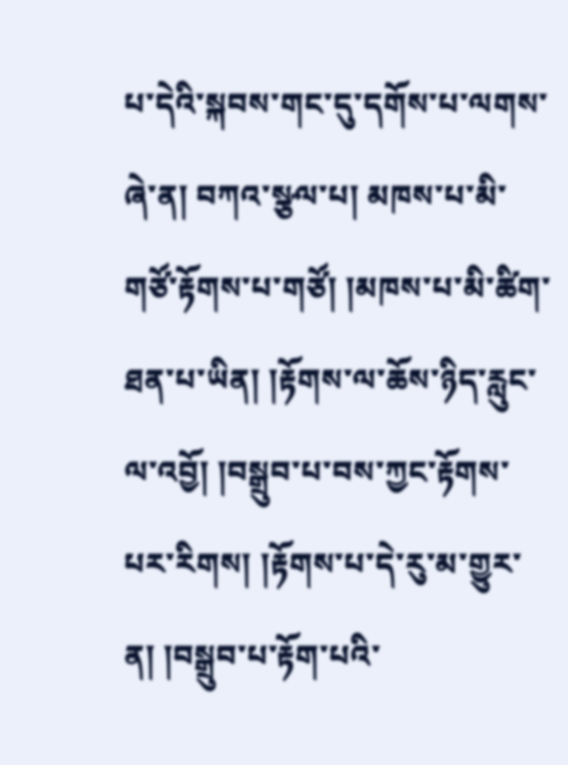པ་དེའི་སྐབས་གང་དུ་དགོས་པ་ལགས་ཞེ་ན། བཀའ་སྩལ་པ། མཁས་པ་མི་གཙོ་རྟོགས་པ་གཙོ། །མཁས་པ་མི་ཚིག་ཐན་པ་ཡིན། །རྟོགས་ལ་ཆོས་ཉིད་རླུང་ལ་འབྱོ། །བསྒྲུབ་པ་བས་ཀྱང་རྟོགས་པར་རིགས། །རྟོགས་པ་དེ་རུ་མ་གྱུར་ན། །བསྒྲུབ་པ་རྟོག་པའི་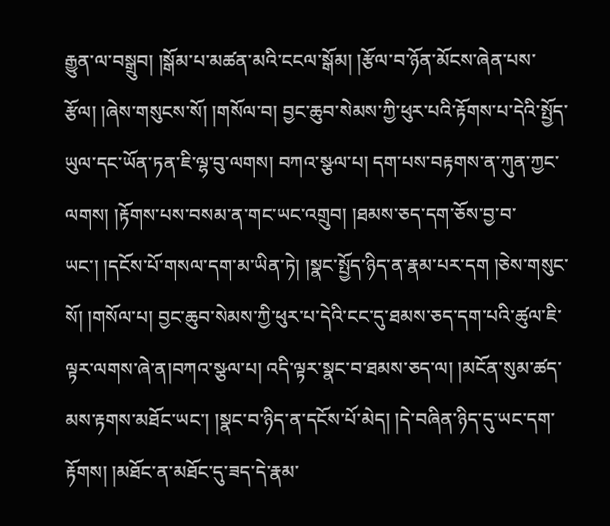རྒྱུན་ལ་བསྒྲུབ། །སྒོམ་པ་མཚན་མའི་ངངལ་སྒོམ། །རྩོལ་བ་ཉོན་མོངས་ཞེན་པས་རྩོལ། །ཞེས་གསུངས་སོ། །གསོལ་བ། བྱང་ཆུབ་སེམས་ཀྱི་ཕུར་པའི་རྟོགས་པ་དེའི་སྤྱོད་ཡུལ་དང་ཡོན་ཏན་ཇི་ལྷ་བུ་ལགས། བཀའ་སྩལ་པ། དག་པས་བརྟགས་ན་ཀུན་ཀྱང་ལགས། །རྟོགས་པས་བསམ་ན་གང་ཡང་འགྲུབ། །ཐམས་ཅད་དག་ཅོས་བྱ་བ་ཡང་། །དངོས་པོ་གསལ་དག་མ་ཡིན་ཏེ། །སྣང་སྤྱོད་ཉིད་ན་རྣམ་པར་དག །ཅེས་གསུང་སོ། །གསོལ་པ། བྱང་ཆུབ་སེམས་ཀྱི་ཕུར་པ་དེའི་ངང་དུ་ཐམས་ཅད་དག་པའི་ཚུལ་ཇི་ལྟར་ལགས་ཞེ་ན།བཀའ་སྩལ་པ། འདི་ལྟར་སྣང་བ་ཐམས་ཅད་ལ། །མངོན་སུམ་ཚད་མས་རྟགས་མཐོང་ཡང་། །སྣང་བ་ཉིད་ན་དངོས་པོ་མེད། །དེ་བཞིན་ཉིད་དུ་ཡང་དག་རྟོགས། །མཐོང་ན་མཐོང་དུ་ཟད་དེ་རྣམ་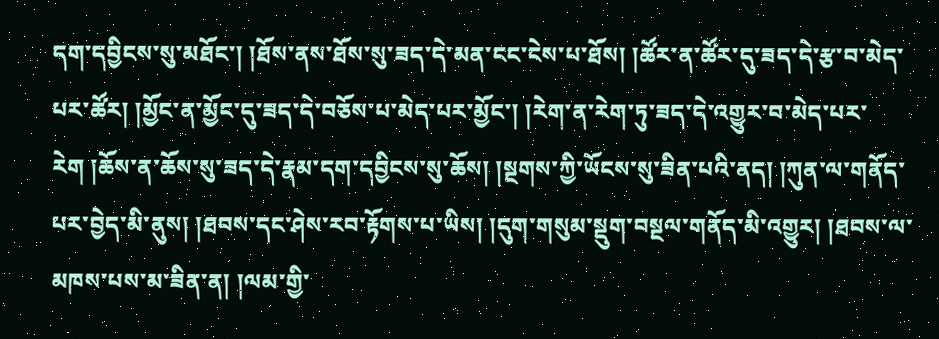དག་དབྱིངས་སུ་མཐོང་། །ཐོས་ནས་ཐོས་སུ་ཟད་དེ་མན་ངང་ངེས་པ་ཐོས། །ཚོར་ན་ཚོར་དུ་ཟད་དེ་རྩ་བ་མེད་པར་ཚོར། །མྱོང་ན་མྱོང་དུ་ཟད་དེ་བཅོས་པ་མེད་པར་མྱོང་། །རེག་ན་རེག་ཏུ་ཟད་དེ་འགྱུར་བ་མེད་པར་རེག །ཆོས་ན་ཆོས་སུ་ཟད་དེ་རྣམ་དག་དབྱིངས་སུ་ཆོས། །སྔགས་ཀྱི་ཡོངས་སུ་ཟིན་པའི་ནད། །ཀུན་ལ་གནོད་པར་བྱེད་མི་ནུས། །ཐབས་དང་ཤེས་རབ་རྟོགས་པ་ཡིས། །དུག་གསུམ་སྡུག་བསྔལ་གནོད་མི་འགྱུར། །ཐབས་ལ་མཁས་པས་མ་ཟིན་ན། །ལམ་གྱི་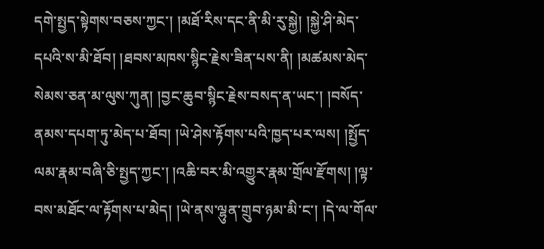དགེ་སྤྱད་སྟེགས་བཅས་ཀྱང་། །མཐོ་རིས་དང་ནི་མི་རུ་སྐྱེ། །སྐྱེ་ཤི་མེད་དཔའི་ས་མི་ཐོབ། །ཐབས་མཁས་སྙིང་རྗེས་ཟིན་པས་ནི། །མཚམས་མེད་སེམས་ཅན་མ་ལུས་ཀུན། །བྱང་ཆུབ་སྙིང་རྗེས་བསད་ན་ཡང་། །བསོད་ནམས་དཔག་ཏུ་མེད་པ་ཐོབ། །ཡེ་ཤེས་རྟོགས་པའི་ཁྱད་པར་ལས། །སྤྱོད་ལམ་རྣམ་བཞི་ཅི་སྤྱད་ཀྱང་། །འཆི་བར་མི་འགྱུར་རྣམ་གྲོལ་རྫོགས། །ལྟ་བས་མཐོང་ལ་རྟོགས་པ་མེད། །ཡེ་ནས་ལྷུན་གྲུབ་ཉམ་མི་ང་། །དེ་ལ་གོལ་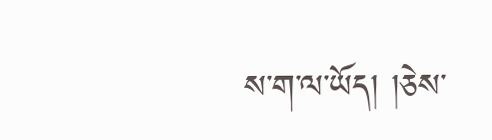ས་ག་ལ་ཡོད། །ཅེས་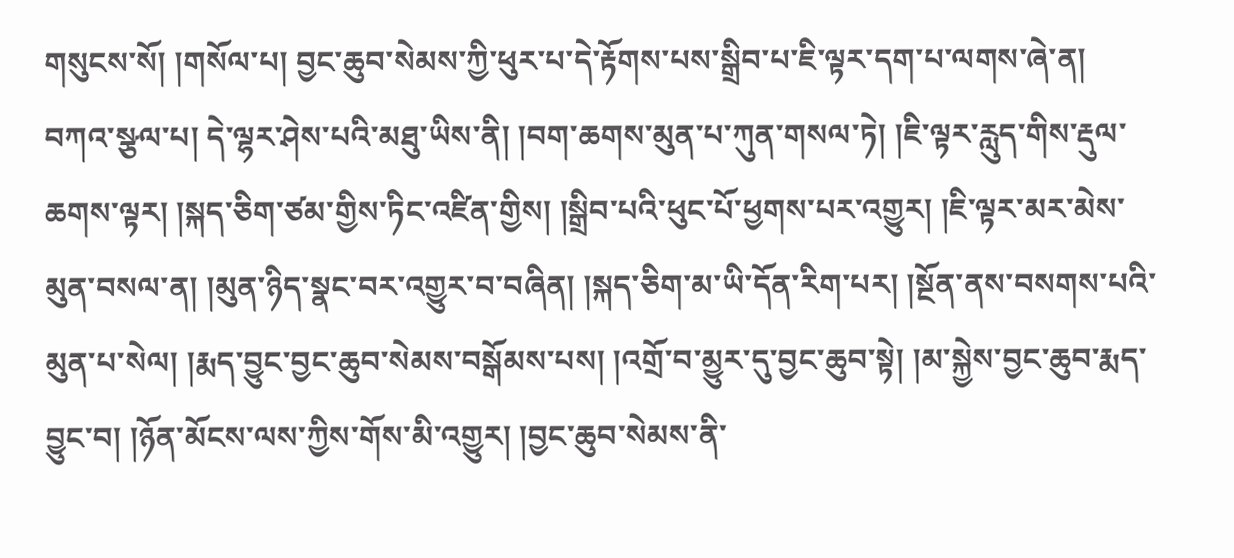གསུངས་སོ། །གསོལ་པ། བྱང་ཆུབ་སེམས་ཀྱི་ཕུར་པ་དེ་རྟོགས་པས་སྒྲིབ་པ་ཇི་ལྟར་དག་པ་ལགས་ཞེ་ན། བཀའ་སྩལ་པ། དེ་ལྷར་ཤེས་པའི་མཐུ་ཡིས་ནི། །བག་ཆགས་མུན་པ་ཀུན་གསལ་ཏེ། །ཇི་ལྟར་རླུད་གིས་རྡུལ་ཆགས་ལྟར། །སྐད་ཅིག་ཙམ་གྱིས་ཏིང་འཛིན་གྱིས། །སྒྲིབ་པའི་ཕུང་པོ་ཕྱགས་པར་འགྱུར། །ཇི་ལྟར་མར་མེས་མུན་བསལ་ན། །མུན་ཉིད་སྣང་བར་འགྱུར་བ་བཞིན། །སྐད་ཅིག་མ་ཡི་དོན་རིག་པར། །སྔོན་ནས་བསགས་པའི་མུན་པ་སེལ། །རྨད་བྱུང་བྱང་ཆུབ་སེམས་བསྒོམས་པས། །འགྲོ་བ་མྱུར་དུ་བྱང་ཆུབ་སྟེ། །མ་སྐྱེས་བྱང་ཆུབ་རྨད་བྱུང་བ། །ཉོན་མོངས་ལས་ཀྱིས་གོས་མི་འགྱུར། །བྱང་ཆུབ་སེམས་ནི་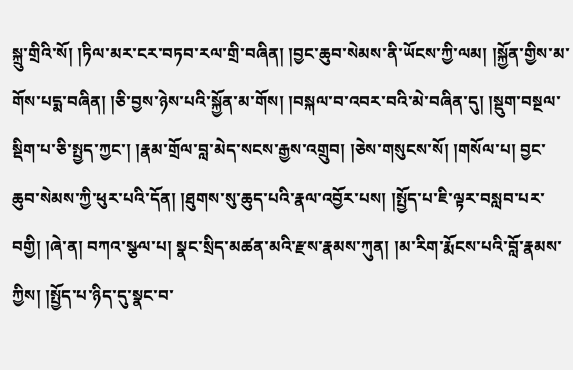སྐྲུ་གྲིའི་སོ། །ཏིལ་མར་ངར་བཏབ་རལ་གྲི་བཞིན། །བྱང་ཆུབ་སེམས་ནི་ཡོངས་ཀྱི་ལམ། །སྐྱོན་གྱིས་མ་གོས་པདྨ་བཞིན། །ཅི་བྱས་ཉེས་པའི་སྐྱོན་མ་གོས། །བསྐལ་བ་འབར་བའི་མེ་བཞིན་དུ། །སྡུག་བསྔལ་སྡིག་པ་ཅི་སྤྱད་ཀྱང་། །རྣམ་གྲོལ་བླ་མེད་སངས་རྒྱས་འགྲུབ། །ཅེས་གསུངས་སོ། །གསོལ་པ། བྱང་ཆུབ་སེམས་ཀྱི་ཕུར་པའི་དོན། །ཐུགས་སུ་ཆུད་པའི་རྣལ་འབྱོར་པས། །སྤྱོད་པ་ཇི་ལྟར་བསླབ་པར་བགྱི། །ཞེ་ན། བཀའ་སྩལ་པ། སྣང་སྲིད་མཚན་མའི་རྫས་རྣམས་ཀུན། །མ་རིག་རྨོངས་པའི་བློ་རྣམས་ཀྱིས། །སྤྱོད་པ་ཉིད་དུ་སྣང་བ་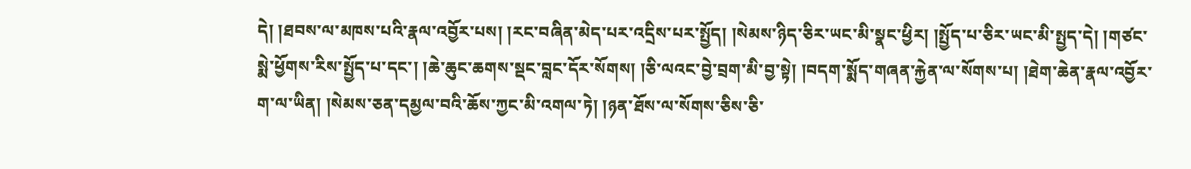དེ། །ཐབས་ལ་མཁས་པའི་རྣལ་འབྱོར་པས། །རང་བཞིན་མེད་པར་འདྲིས་པར་སྤྱོད། །སེམས་ཉིད་ཅིར་ཡང་མི་སྣང་ཕྱིར། །སྤྱོད་པ་ཅིར་ཡང་མི་སྤྱད་དེ། །གཙང་སྨེ་ཕྱོགས་རིས་སྤྱོད་པ་དང་། །ཆེ་ཆུང་ཆགས་སྡང་བླང་དོར་སོགས། །ཅི་ལའང་བྱེ་བྲག་མི་བྱ་སྟེ། །བདག་སྨོད་གཞན་རྐྱེན་ལ་སོགས་པ། །ཐེག་ཆེན་རྣལ་འབྱོར་ག་ལ་ཡིན། །སེམས་ཅན་དམྱལ་བའི་ཆོས་ཀྱང་མི་འགལ་ཏེ། །ཉན་ཐོས་ལ་སོགས་ཅིས་ཅི་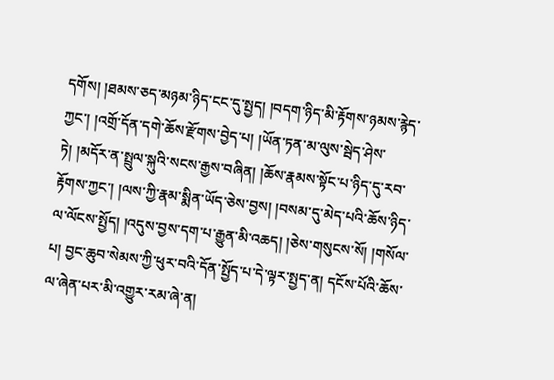དགོས། །ཐམས་ཅད་མཉམ་ཉིད་ངང་དུ་སྤྱད། །བདག་ཉིད་མི་རྟོགས་ཉམས་རྙེད་ཀྱང་། །འགྲོ་དོན་དགེ་ཆོས་རྫོགས་བྱེད་པ། །ཡོན་ཏན་མ་ལུས་སྦེད་ཤེས་ཏེ། །མདོར་ན་སྤྲུལ་སྐུའི་སངས་རྒྱས་བཞིན། །ཆོས་རྣམས་སྟོང་པ་ཉིད་དུ་རབ་རྟོགས་ཀྱང་། །ལས་ཀྱི་རྣམ་སྨིན་ཡོད་ཅེས་བྱས། །བསམ་དུ་མེད་པའི་ཆོས་ཉིད་ལ་ལོངས་སྤྱོད། །འདུས་བྱས་དག་པ་རྒྱུན་མི་འཆད། །ཅེས་གསུངས་སོ། །གསོལ་པ། བྱང་ཆུབ་སེམས་ཀྱི་ཕུར་བའི་དོན་སྤྱོད་པ་དེ་ལྟར་སྤྱད་ན། དངོས་པོའི་ཆོས་ལ་ཞེན་པར་མི་འགྱུར་རམ་ཞེ་ན།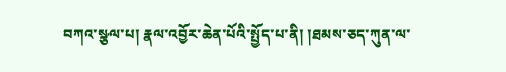བཀའ་སྩལ་པ། རྣལ་འབྱོར་ཆེན་པོའི་སྤྱོད་པ་ནི། །ཐམས་ཅད་ཀུན་ལ་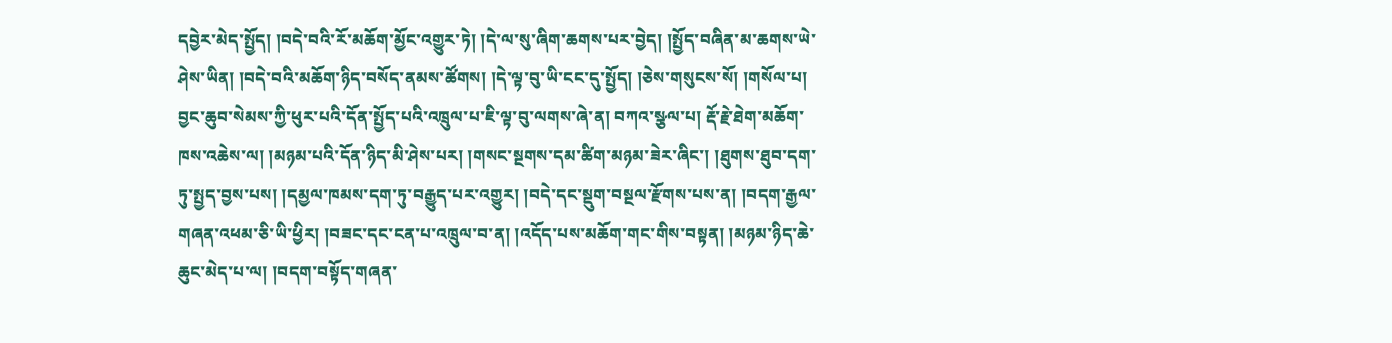དབྱེར་མེད་སྤྱོད། །བདེ་བའི་རོ་མཆོག་མྱོང་འགྱུར་ཏེ། །དེ་ལ་སུ་ཞིག་ཆགས་པར་བྱེད། །སྤྱོད་བཞིན་མ་ཆགས་ཡེ་ཤེས་ཡིན། །བདེ་བའི་མཆོག་ཉིད་བསོད་ནམས་ཚོགས། །དེ་ལྟ་བུ་ཡི་ངང་དུ་སྤྱོད། །ཅེས་གསུངས་སོ། །གསོལ་པ། བྱང་ཆུབ་སེམས་ཀྱི་ཕུར་པའི་དོན་སྤྱོད་པའི་འཁྲུལ་པ་ཇི་ལྟ་བུ་ལགས་ཞེ་ན། བཀའ་སྩལ་པ། རྡོ་རྗེ་ཐེག་མཆོག་ཁས་འཆེས་ལ། །མཉམ་པའི་དོན་ཉིད་མི་ཤེས་པར། །གསང་སྔགས་དམ་ཚིག་མཉམ་ཟེར་ཞིང་། །ཐུགས་ཐུབ་དག་ཏུ་སྤྱད་བྱས་པས། །དམྱལ་ཁམས་དག་ཏུ་བརྒྱུད་པར་འགྱུར། །བདེ་དང་སྡུག་བསྔལ་རྫོགས་པས་ན། །བདག་རྒྱལ་གཞན་འཕམ་ཅི་ཡི་ཕྱིར། །བཟང་དང་ངན་པ་འཁྲུལ་བ་ན། །འདོད་པས་མཆོག་གང་གིས་བསྟན། །མཉམ་ཉིད་ཆེ་ཆུང་མེད་པ་ལ། །བདག་བསྟོད་གཞན་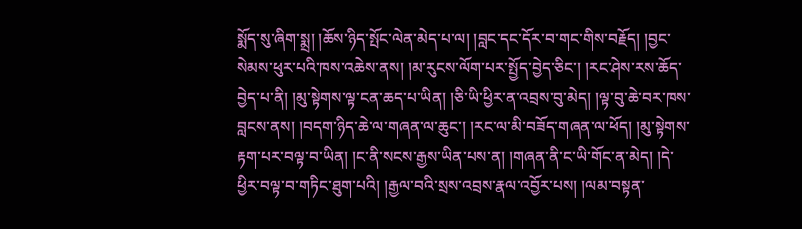སྨོད་སུ་ཞིག་སྨྲ། །ཆོས་ཉིད་སྤོང་ལེན་མེད་པ་ལ། །བླང་དང་དོར་བ་གང་གིས་བརྗོད། །བྱང་སེམས་ཕུར་པའི་ཁས་འཆེས་ནས། །མ་རུངས་ལོག་པར་སྤྱོད་བྱེད་ཅིང་། །རང་ཤེས་རས་ཆོད་བྱེད་པ་ནི། །མུ་སྟེགས་ལྟ་ངན་ཆད་པ་ཡིན། །ཅི་ཡི་ཕྱིར་ན་འབྲས་བུ་མེད། །ལྟ་བུ་ཆེ་བར་ཁས་བླངས་ནས། །བདག་ཉིད་ཆེ་ལ་གཞན་ལ་ཆུང་། །རང་ལ་མི་བཟོད་གཞན་ལ་ཕོད། །མུ་སྟེགས་རྟག་པར་བལྟ་བ་ཡིན། །ང་ནི་སངས་རྒྱས་ཡིན་པས་ན། །གཞན་ནི་ང་ཡི་གོང་ན་མེད། །དེ་ཕྱིར་བལྟ་བ་གཏིང་ཐུག་པའི། །རྒྱལ་བའི་སྲས་འབྲས་རྣལ་འབྱོར་པས། །ལམ་བསྟན་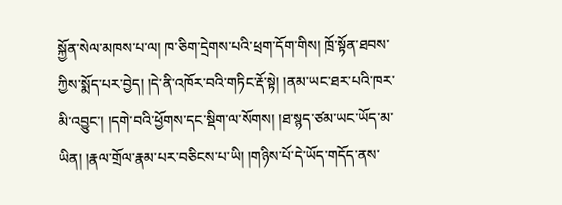སྐྱོན་སེལ་མཁས་པ་ལ། ཁ་ཅིག་དྲེགས་པའི་ཕྲག་དོག་གིས། ཁྲོ་སྟོན་ཐབས་ཀྱིས་སྨོད་པར་བྱེད། །དེ་ནི་འཁོར་བའི་གཏིང་རྡོ་སྟེ། །ནམ་ཡང་ཐར་པའི་ཁར་མི་འབྱུང་། །དགེ་བའི་ཕྱོགས་དང་སྡིག་ལ་སོགས། །ཐ་སྙད་ཙམ་ཡང་ཡོད་མ་ཡིན། །རྣལ་གྲོལ་རྣམ་པར་བཅིངས་པ་ཡི། །གཉིས་པོ་དེ་ཡོད་གདོད་ནས་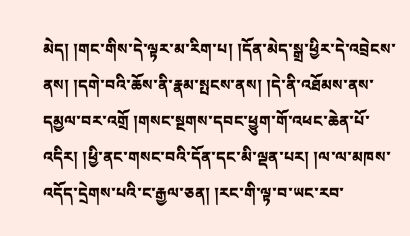མེད། །གང་གིས་དེ་ལྟར་མ་རིག་པ། །དོན་མེད་སྒྲ་ཕྱིར་དེ་འབྲེངས་ནས། །དགེ་བའི་ཆོས་ནི་རྣམ་སྤངས་ནས། །དེ་ནི་འཐོམས་ནས་དམྱལ་བར་འགྲོ །གསང་སྔགས་དབང་ཕྱུག་གོ་འཕང་ཆེན་པོ་འདིར། །ཕྱི་ནང་གསང་བའི་དོན་དང་མི་ལྡན་པར། །ལ་ལ་མཁས་འདོད་དྲེགས་པའི་ང་རྒྱལ་ཅན། །རང་གི་ལྟ་བ་ཡང་རབ་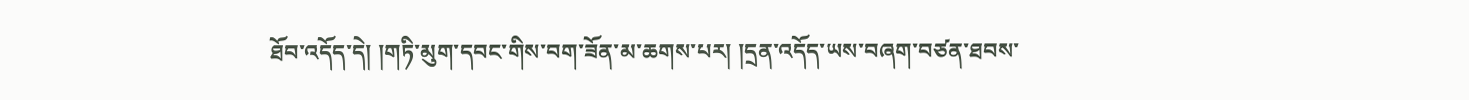ཐོབ་འདོད་དེ། །གཏི་མུག་དབང་གིས་བག་ཟོན་མ་ཆགས་པར། །དྲན་འདོད་ཡས་བཞག་བཙན་ཐབས་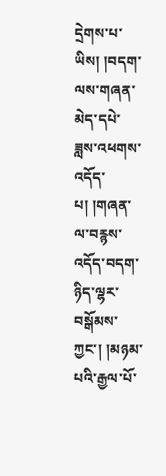དྲེགས་པ་ཡིས། །བདག་ལས་གཞན་མེད་དཔེ་ཟླས་འཕགས་འདོད་པ། །གཞན་ལ་བརྙས་འདོད་བདག་ཉིད་ལྷར་བསྒོམས་ཀྱང་། །མཉམ་པའི་རྒྱལ་པོ་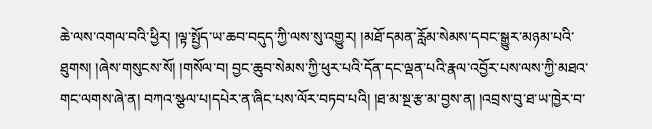ཆེ་ལས་འགལ་བའི་ཕྱིར། །ལྟ་སྤྱོད་ཡ་ཆབ་བདུད་ཀྱི་ལས་སུ་འགྱུར། །མཐོ་དམན་རློམ་སེམས་དབང་སྒྱུར་མཉམ་པའི་ཐུགས། །ཞེས་གསུངས་སོ། །གསོལ་བ། བྱང་ཆུབ་སེམས་ཀྱི་ཕུར་པའི་དོན་དང་ལྡན་པའི་རྣལ་འབྱོར་པས་ལས་ཀྱི་མཐའ་གང་ལགས་ཞེ་ན། བཀའ་སྩལ་པ།དཔེར་ན་ཞིང་པས་ལོར་བཏབ་པའི། །ཐ་མ་སྔ་རྩ་མ་བྱས་ན། །འབྲས་བུ་ཐ་ཡ་ཁྱེར་བ་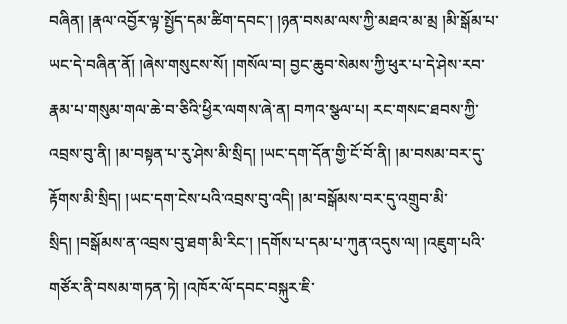བཞིན། །རྣལ་འབྱོར་ལྟ་སྤྱོད་དམ་ཚིག་དབང་། །ཉན་བསམ་ལས་ཀྱི་མཐའ་མ་མྲ །མི་སྒོམ་པ་ཡང་དེ་བཞིན་ནོ། །ཞེས་གསུངས་སོ། །གསོལ་བ། བྱང་ཆུབ་སེམས་ཀྱི་ཕུར་པ་དེ་ཤེས་རབ་རྣམ་པ་གསུམ་གལ་ཆེ་བ་ཅིའི་ཕྱིར་ལགས་ཞེ་ན། བཀའ་སྩལ་པ། རང་གསང་ཐབས་ཀྱི་འབྲས་བུ་ནི། །མ་བསྟན་པ་རུ་ཤེས་མི་སྲིད། །ཡང་དག་དོན་གྱི་ངོ་བོ་ནི། །མ་བསམ་བར་དུ་རྟོགས་མི་སྲིད། །ཡང་དག་ངེས་པའི་འབྲས་བུ་འདི། །མ་བསྒོམས་བར་དུ་འགྲུབ་མི་སྲིད། །བསྒོམས་ན་འབྲས་བུ་ཐག་མི་རིང་། །དགོས་པ་དམ་པ་ཀུན་འདུས་ལ། །འཇུག་པའི་གཙོར་ནི་བསམ་གཏན་ཏེ། །འཁོར་ལོ་དབང་བསྐུར་ཇི་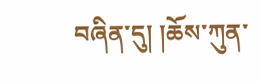བཞིན་དུ། །ཆོས་ཀུན་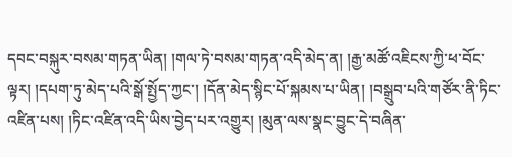དབང་བསྐུར་བསམ་གཏན་ཡིན། །གལ་ཏེ་བསམ་གཏན་འདི་མེད་ན། །རྒྱ་མཚོ་འཇིངས་ཀྱི་ཕ་བོང་ལྟར། །དཔག་ཏུ་མེད་པའི་སྒོ་སྤྱོད་ཀྱང་། །དོན་མེད་སྙིང་པོ་སྐམས་པ་ཡིན། །བསྒྲུབ་པའི་གཙོར་ནི་ཏིང་འཛིན་པས། །ཏིང་འཛིན་འདི་ཡིས་བྱེད་པར་འགྱུར། །མུན་ལས་སྣང་བྱུང་དེ་བཞིན་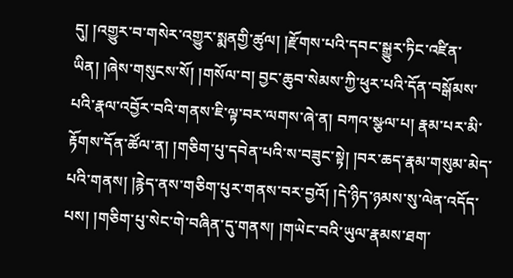དུ། །འགྱུར་བ་གསེར་འགྱུར་སྨནགྱི་ཚུལ། །རྫོགས་པའི་དབང་སྒྱུར་ཏིང་འཛིན་ཡིན། །ཞེས་གསུངས་སོ། །གསོལ་བ། བྱང་ཆུབ་སེམས་ཀྱི་ཕུར་པའི་དོན་བསྒོམས་པའི་རྣལ་འབྱོར་བའི་གནས་ཇི་ལྟ་བར་ལགས་ཞེ་ན། བཀའ་སྩལ་པ། རྣམ་པར་མི་རྟོགས་དོན་ཚོལ་ན། །གཅིག་པུ་དབེན་པའི་ས་བཟུང་སྟེ། །བར་ཆད་རྣམ་གསུམ་མེད་པའི་གནས། །རྙེད་ནས་གཅིག་པུར་གནས་བར་བྱའོ། །དེ་ཉིད་ཉམས་སུ་ལེན་འདོད་པས། །གཅིག་པུ་སེང་གེ་བཞིན་དུ་གནས། །གཡེང་བའི་ཡུལ་རྣམས་ཐག་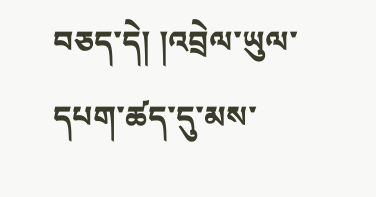བཅད་དེ། །འབྲེལ་ཡུལ་དཔག་ཚད་དུ་མས་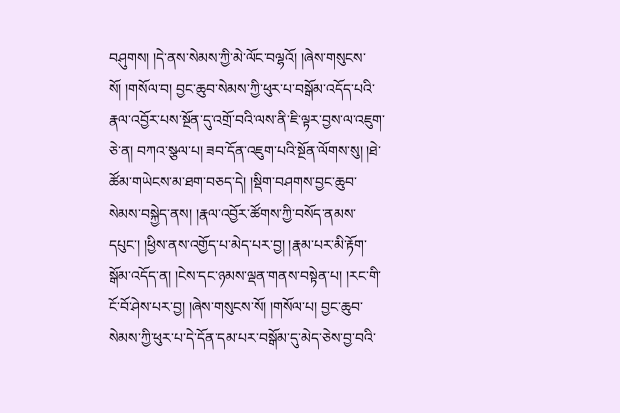བཤུགས། །དེ་ནས་སེམས་ཀྱི་མེ་ལོང་བལྷའོ། །ཞེས་གསུངས་སོ། །གསོལ་བ། བྱང་ཆུབ་སེམས་ཀྱི་ཕུར་པ་བསྒོམ་འདོད་པའི་རྣལ་འབྱོར་པས་སྔོན་དུ་འགྲོ་བའི་ལས་ནི་ཇི་ལྟར་བྱས་ལ་འཇུག་ཅེ་ན། བཀའ་སྩལ་པ། ཟབ་དོན་འཇུག་པའི་སྔོན་ལོགས་སུ། །ཐེ་ཚོམ་གཡེངས་མ་ཐག་བཅད་དེ། །སྡིག་བཤགས་བྱང་ཆུབ་སེམས་བསྐྱེད་ནས། །རྣལ་འབྱོར་ཚོགས་ཀྱི་བསོད་ནམས་དཔུང་། །ཕྱིས་ནས་འགྱོད་པ་མེད་པར་བྱ། །རྣམ་པར་མི་རྟོག་སྒོམ་འདོད་ན། །ངེས་དང་ཉམས་ལྡན་གནས་བསྟེན་པ། །རང་གི་ངོ་བོ་ཤེས་པར་བྱ། །ཞེས་གསུངས་སོ། །གསོལ་པ། བྱང་ཆུབ་སེམས་ཀྱི་ཕུར་པ་དེ་དོན་དམ་པར་བསྒོམ་དུ་མེད་ཅེས་བྱ་བའི་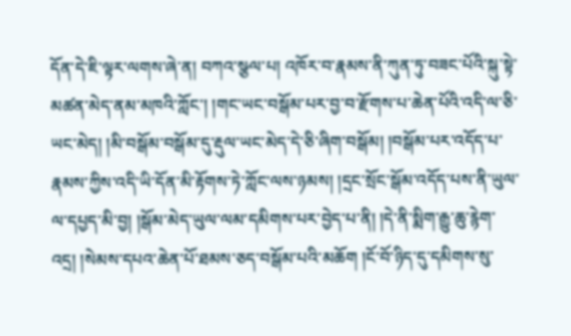དོན་དེ་ཇི་ལྟར་ལགས་ཞེ་ན། བཀའ་སྩལ་པ། འཁོར་བ་རྣམས་ནི་ཀུན་ཏུ་བཟང་པོའི་སྐུ་སྟེ་མཚན་མེད་ནམ་མཁའི་ཀློང་། །གང་ཡང་བསྒོམ་པར་བྱ་བ་རྫོགས་པ་ཆེན་པོའི་འདི་ལ་ཅི་ཡང་མེད། །མི་བསྒོམ་བསྒོམ་དུ་རྡུལ་ཡང་མེད་དེ་ཅི་ཞིག་བསྒོམ། །བསྒོམ་པར་འདོད་པ་རྣམས་ཀྱིས་འདི་ཡི་དོན་མི་རྟོགས་ཏེ་ཀློང་ལས་ཉམས། །དྲང་སྲོང་སྒོམ་འདོད་པས་ནི་ཡུལ་ལ་དཔྱད་མི་བྱ། །སྒོམ་མེད་ཡུལ་ལམ་དམིགས་པར་བྱེད་པ་ནི། །དེ་ནི་སྨིག་རྒྱུ་ཆུ་རྙེག་འདྲ། །སེམས་དཔའ་ཆེན་པོ་ཐམས་ཅད་བསྒོམ་པའི་མཆོག །ངོ་བོ་ཉིད་དུ་དམིགས་སུ་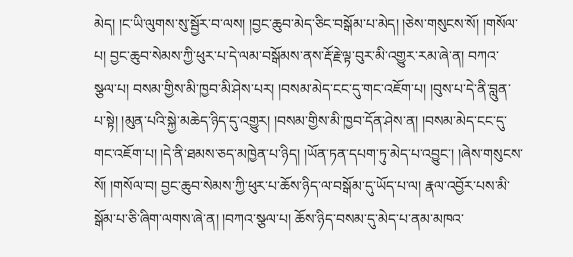མེད། །ང་ཡི་ལུགས་སུ་སྦྱོར་བ་ལས། །བྱང་ཆུབ་མེད་ཅིང་བསྒོམ་པ་མེད། །ཅེས་གསུངས་སོ། །གསོལ་པ། བྱང་ཆུབ་སེམས་ཀྱི་ཕུར་པ་དེ་ལམ་བསྒོམས་ནས་རྡོ་རྗེ་ལྟ་བུར་མི་འགྱུར་རམ་ཞེ་ན། བཀའ་སྩལ་པ། བསམ་གྱིས་མི་ཁྱབ་མི་ཤེས་པར། །བསམ་མེད་ངང་དུ་གང་འཇོག་པ། །བུས་པ་དེ་ནི་བླུན་པ་སྟེ། །མུན་པའི་སྐྱེ་མཆེད་ཉིད་དུ་འགྱུར། །བསམ་གྱིས་མི་ཁྱབ་དོན་ཤེས་ན། །བསམ་མེད་ངང་དུ་གང་འཇོག་པ། །དེ་ནི་ཐམས་ཅད་མཁྱེན་པ་ཉིད། །ཡོན་ཏན་དཔག་ཏུ་མེད་པ་འབྱུང་། །ཞེས་གསུངས་སོ། །གསོལ་བ། བྱང་ཆུབ་སེམས་ཀྱི་ཕུར་པ་ཆོས་ཉིད་ལ་བསྒོམ་དུ་ཡོད་པ་ལ། རྣལ་འབྱོར་པས་མི་སྒོམ་པ་ཅི་ཞིག་ལགས་ཞེ་ན། །བཀའ་སྩལ་པ། ཆོས་ཉིད་བསམ་དུ་མེད་པ་ནམ་མཁའ་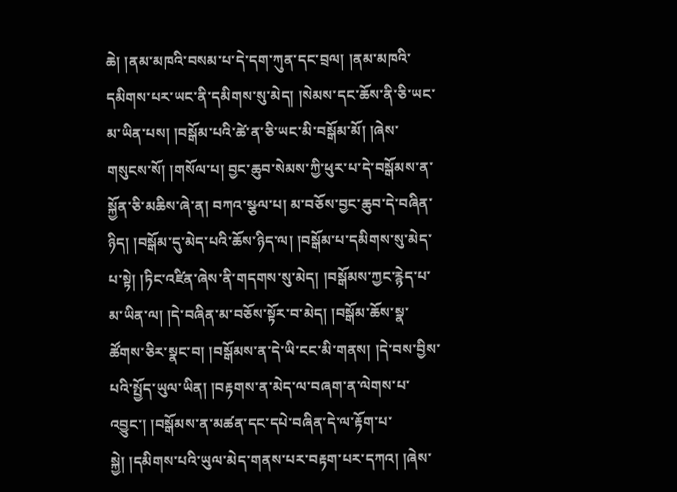ཆེ། །ནམ་མཁའི་བསམ་པ་དེ་དག་ཀུན་དང་བྲལ། །ནམ་མཁའི་དམིགས་པར་ཡང་ནི་དམིགས་སུ་མེད། །སེམས་དང་ཆོས་ནི་ཅི་ཡང་མ་ཡིན་པས། །བསྒོམ་པའི་ཚེ་ན་ཅི་ཡང་མི་བསྒོམ་མོ། །ཞེས་གསུངས་སོ། །གསོལ་པ། བྱང་ཆུབ་སེམས་ཀྱི་ཕུར་པ་དེ་བསྒོམས་ན་སྐྱོན་ཅི་མཆིས་ཞེ་ན། བཀའ་སྩལ་པ། མ་བཅོས་བྱང་ཆུབ་དེ་བཞིན་ཉིད། །བསྒོམ་དུ་མེད་པའི་ཆོས་ཉིད་ལ། །བསྒོམ་པ་དམིགས་སུ་མེད་པ་སྟེ། །ཏིང་འཛིན་ཞེས་ནི་གདགས་སུ་མེད། །བསྒོམས་ཀྱང་རྙེད་པ་མ་ཡིན་ལ། །དེ་བཞིན་མ་བཅོས་སྟོར་བ་མེད། །བསྒོམ་ཆོས་སྣ་ཚོགས་ཅིར་སྣང་བ། །བསྒོམས་ན་དེ་ཡི་ངང་མི་གནས། །དེ་བས་བྱིས་པའི་སྤྱོད་ཡུལ་ཡིན། །བརྟགས་ན་མེད་ལ་བཞག་ན་ལེགས་པ་འབྱུང་། །བསྒོམས་ན་མཚན་དང་དཔེ་བཞིན་དེ་ལ་རྟོག་པ་སྐྱེ། །དམིགས་པའི་ཡུལ་མེད་གནས་པར་བརྟག་པར་དཀའ། །ཞེས་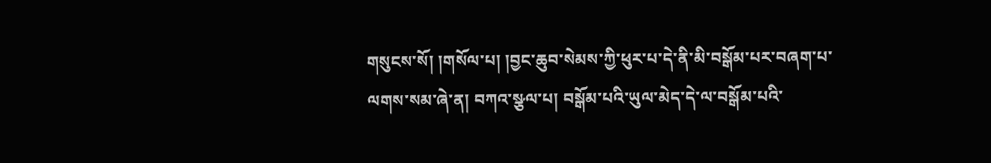གསུངས་སོ། །གསོལ་པ། །བྱང་ཆུབ་སེམས་ཀྱི་ཕུར་པ་དེ་ནི་མི་བསྒོམ་པར་བཞག་པ་ལགས་སམ་ཞེ་ན། བཀའ་སྩལ་པ། བསྒོམ་པའི་ཡུལ་མེད་དེ་ལ་བསྒོམ་པའི་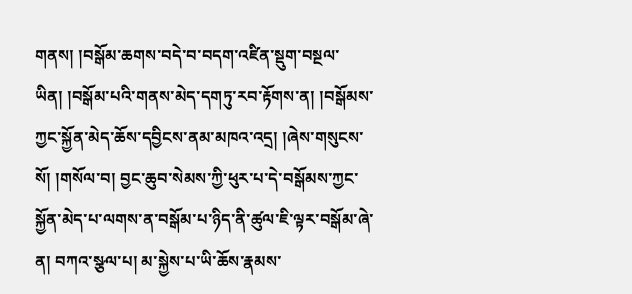གནས། །བསྒོམ་ཆགས་བདེ་བ་བདག་འཛིན་སྡུག་བསྔལ་ཡིན། །བསྒོམ་པའི་གནས་མེད་དགཏུ་རབ་རྟོགས་ན། །བསྒོམས་ཀྱང་སྐྱོན་མེད་ཆོས་དབྱིངས་ནམ་མཁའ་འདྲ། །ཞེས་གསུངས་སོ། །གསོལ་བ། བྱང་ཆུབ་སེམས་ཀྱི་ཕུར་པ་དེ་བསྒོམས་ཀྱང་སྐྱོན་མེད་པ་ལགས་ན་བསྒོམ་པ་ཉིད་ནི་ཚུལ་ཇི་ལྟར་བསྒོམ་ཞེ་ན། བཀའ་སྩལ་པ། མ་སྐྱེས་པ་ཡི་ཆོས་རྣམས་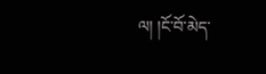ལ། །ངོ་བོ་མེད་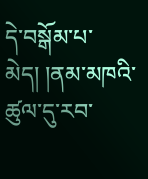དེ་བསྒོམ་པ་མེད། །ནམ་མཁའི་ཚུལ་དུ་རབ་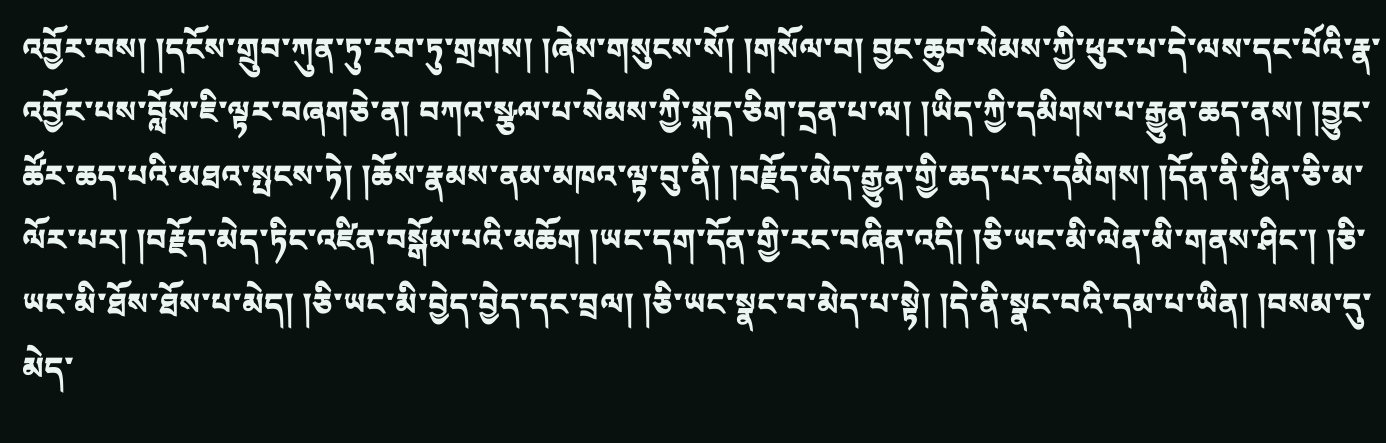འབྱོར་བས། །དངོས་གྲུབ་ཀུན་ཏུ་རབ་ཏུ་གྲགས། །ཞེས་གསུངས་སོ། །གསོལ་བ། བྱང་ཆུབ་སེམས་ཀྱི་ཕུར་པ་དེ་ལས་དང་པོའི་རྣ་འབྱོར་པས་བློས་ཇི་ལྟར་བཞགཅེ་ན། བཀའ་སྩལ་པ་སེམས་ཀྱི་སྐད་ཅིག་དྲན་པ་ལ། །ཡིད་ཀྱི་དམིགས་པ་རྒྱུན་ཆད་ནས། །བྱུང་ཚོར་ཆད་པའི་མཐའ་སྤངས་ཏེ། །ཆོས་རྣམས་ནམ་མཁའ་ལྟ་བུ་ནི། །བརྗོད་མེད་རྒྱུན་གྱི་ཆད་པར་དམིགས། །དོན་ནི་ཕྱིན་ཅི་མ་ལོར་པར། །བརྗོད་མེད་ཏིང་འཛིན་བསྒོམ་པའི་མཆོག །ཡང་དག་དོན་གྱི་རང་བཞིན་འདི། །ཅི་ཡང་མི་ལེན་མི་གནས་ཤིང་། །ཅི་ཡང་མི་ཐོས་ཐོས་པ་མེད། །ཅི་ཡང་མི་བྱེད་བྱེད་དང་བྲལ། །ཅི་ཡང་སྣང་བ་མེད་པ་སྟེ། །དེ་ནི་སྣང་བའི་དམ་པ་ཡིན། །བསམ་དུ་མེད་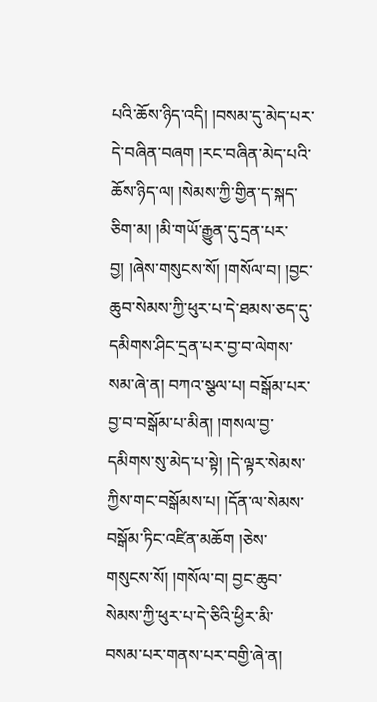པའི་ཆོས་ཉིད་འདི། །བསམ་དུ་མེད་པར་དེ་བཞིན་བཞག །རང་བཞིན་མེད་པའི་ཆོས་ཉིད་ལ། །སེམས་ཀྱི་གྱིན་ད་སྐད་ཅིག་མ། །མི་གཡོ་རྒྱུན་དུ་དྲན་པར་བྱ། །ཞེས་གསུངས་སོ། །གསོལ་བ། །བྱང་ཆུབ་སེམས་ཀྱི་ཕུར་པ་དེ་ཐམས་ཅད་དུ་དམིགས་ཤིང་དྲན་པར་བྱ་བ་ལེགས་སམ་ཞེ་ན། བཀའ་སྩལ་པ། བསྒོམ་པར་བྱ་བ་བསྒོམ་པ་མིན། །གསལ་བྱ་དམིགས་སུ་མེད་པ་སྟེ། །དེ་ལྟར་སེམས་ཀྱིས་གང་བསྒོམས་པ། །དོན་ལ་སེམས་བསྒོམ་ཏིང་འཛིན་མཆོག །ཅེས་གསུངས་སོ། །གསོལ་བ། བྱང་ཆུབ་སེམས་ཀྱི་ཕུར་པ་དེ་ཅིའི་ཕྱིར་མི་བསམ་པར་གནས་པར་བགྱི་ཞེ་ན།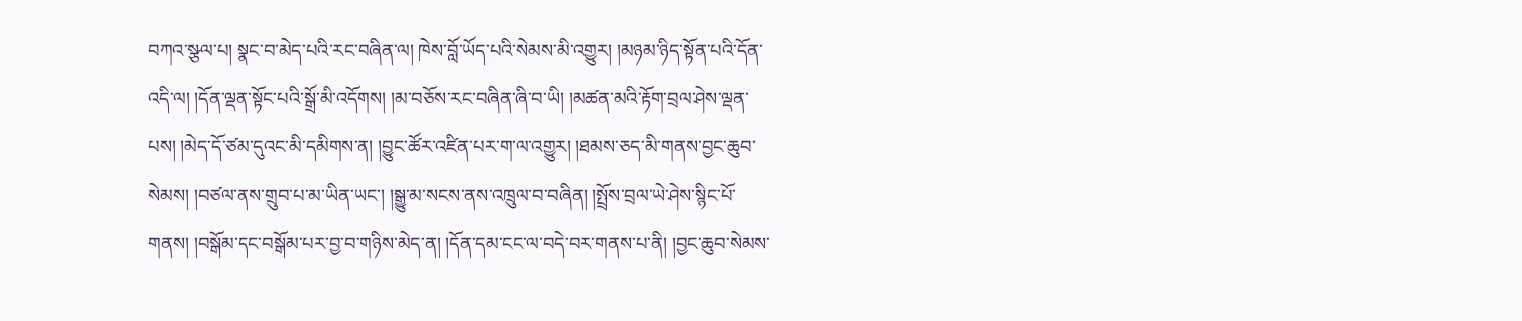བཀའ་སྩལ་པ། སྣང་བ་མེད་པའི་རང་བཞིན་ལ། ཁེས་བློ་ཡོད་པའི་སེམས་མི་འགྱུར། །མཉམ་ཉིད་སྟོན་པའི་དོན་འདི་ལ། །དོན་ལྡན་སྟོང་པའི་སྒྲོ་མི་འདོགས། །མ་བཅོས་རང་བཞིན་ཞི་བ་ཡི། །མཚན་མའི་རྟོག་བྲལ་ཤེས་ལྡན་པས། །མེད་དོ་ཙམ་དུའང་མི་དམིགས་ན། །བྱུང་ཚོར་འཛིན་པར་ག་ལ་འགྱུར། །ཐམས་ཅད་མི་གནས་བྱང་ཆུབ་སེམས། །བཙལ་ནས་གྲུབ་པ་མ་ཡིན་ཡང་། །སྒྱུ་མ་སངས་ནས་འཁྲུལ་བ་བཞིན། །སྤྲོས་བྲལ་ཡེ་ཤེས་སྙིང་པོ་གནས། །བསྒོམ་དང་བསྒོམ་པར་བྱ་བ་གཉིས་མེད་ན། །དོན་དམ་ངང་ལ་བདེ་བར་གནས་པ་ནི། །བྱང་ཆུབ་སེམས་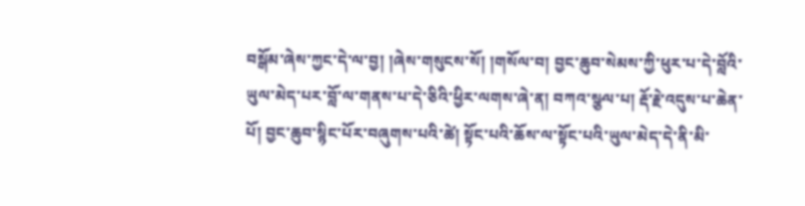བསྒོམ་ཞེས་ཀྱང་དེ་ལ་བྱ། །ཞེས་གསུངས་སོ། །གསོལ་བ། བྱང་ཆུབ་སེམས་ཀྱི་ཕུར་པ་དེ་བློའི་ཡུལ་མེད་པར་བློ་ལ་གནས་པ་དེ་ཅིའི་ཕྱིར་ལགས་ཞེ་ན། བཀའ་སྩལ་པ། རྡོ་རྗེ་འདུས་པ་ཆེན་པོ། བྱང་ཆུབ་སྙིང་པོར་བཞུགས་པའི་ཚེ། སྟོང་པའི་ཆོས་ལ་སྟོང་པའི་ཡུལ་མེད་དེ་ནི་མི་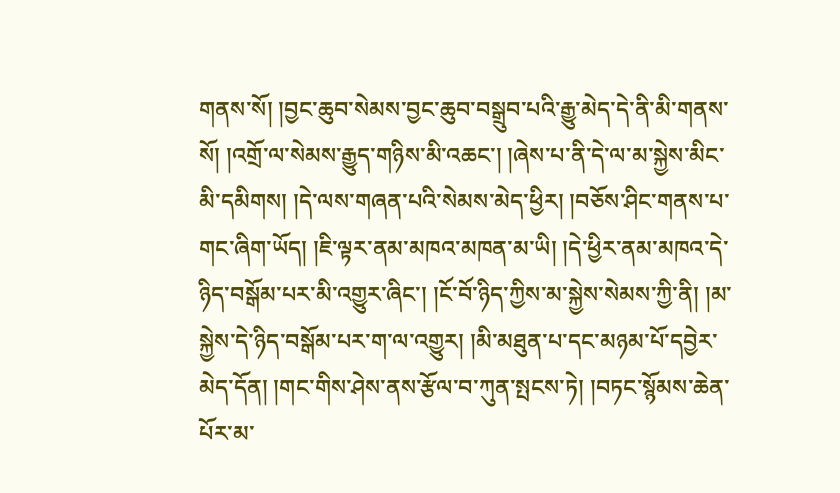གནས་སོ། །བྱང་ཆུབ་སེམས་བྱང་ཆུབ་བསྒྲུབ་པའི་རྒྱུ་མེད་དེ་ནི་མི་གནས་སོ། །འགྲོ་ལ་སེམས་རྒྱུད་གཉིས་མི་འཆང་། །ཞེས་པ་ནི་དེ་ལ་མ་སྐྱེས་མིང་མི་དམིགས། །དེ་ལས་གཞན་པའི་སེམས་མེད་ཕྱིར། །བཅོས་ཤིང་གནས་པ་གང་ཞིག་ཡོད། །ཇི་ལྟར་ནམ་མཁའ་མཁན་མ་ཡི། །དེ་ཕྱིར་ནམ་མཁའ་དེ་ཉིད་བསྒོམ་པར་མི་འགྱུར་ཞིང་། །ངོ་བོ་ཉིད་ཀྱིས་མ་སྐྱེས་སེམས་ཀྱི་ནི། །མ་སྐྱེས་དེ་ཉིད་བསྒོམ་པར་ག་ལ་འགྱུར། །མི་མཐུན་པ་དང་མཉམ་པོ་དབྱེར་མེད་དོན། །གང་གིས་ཤེས་ནས་རྩོལ་བ་ཀུན་སྤངས་ཏེ། །བཏང་སྙོམས་ཆེན་པོར་མ་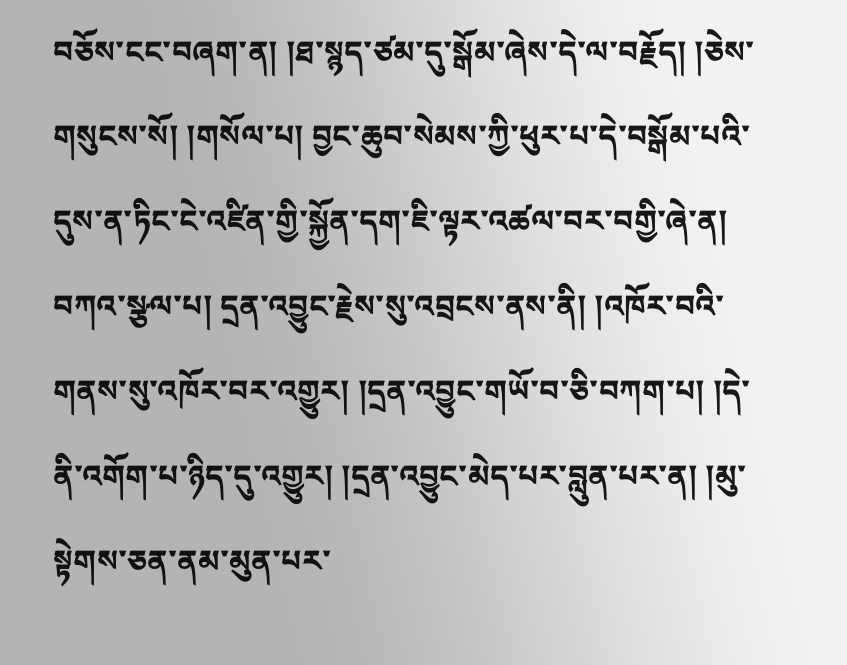བཅོས་ངང་བཞག་ན། །ཐ་སྙད་ཙམ་དུ་སྒོམ་ཞེས་དེ་ལ་བརྗོད། །ཅེས་གསུངས་སོ། །གསོལ་པ། བྱང་ཆུབ་སེམས་ཀྱི་ཕུར་པ་དེ་བསྒོམ་པའི་དུས་ན་ཏིང་ངེ་འཛིན་གྱི་སྐྱོན་དག་ཇི་ལྟར་འཚལ་བར་བགྱི་ཞེ་ན། བཀའ་སྩལ་པ། དྲན་འབྱུང་རྗེས་སུ་འབྲངས་ནས་ནི། །འཁོར་བའི་གནས་སུ་འཁོར་བར་འགྱུར། །དྲན་འབྱུང་གཡོ་བ་ཅི་བཀག་པ། །དེ་ནི་འགོག་པ་ཉིད་དུ་འགྱུར། །དྲན་འབྱུང་མེད་པར་བླུན་པར་ན། །མུ་སྟེགས་ཅན་ནམ་མུན་པར་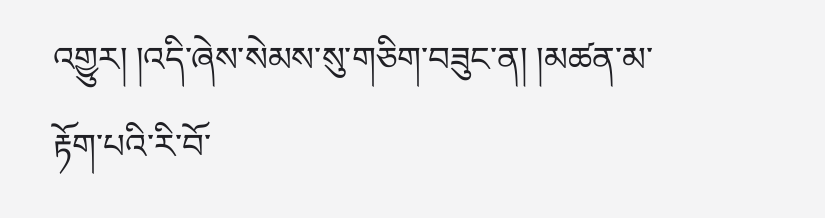འགྱུར། །འདི་ཞེས་སེམས་སུ་གཅིག་བཟུང་ན། །མཚན་མ་རྟོག་པའི་རི་བོ་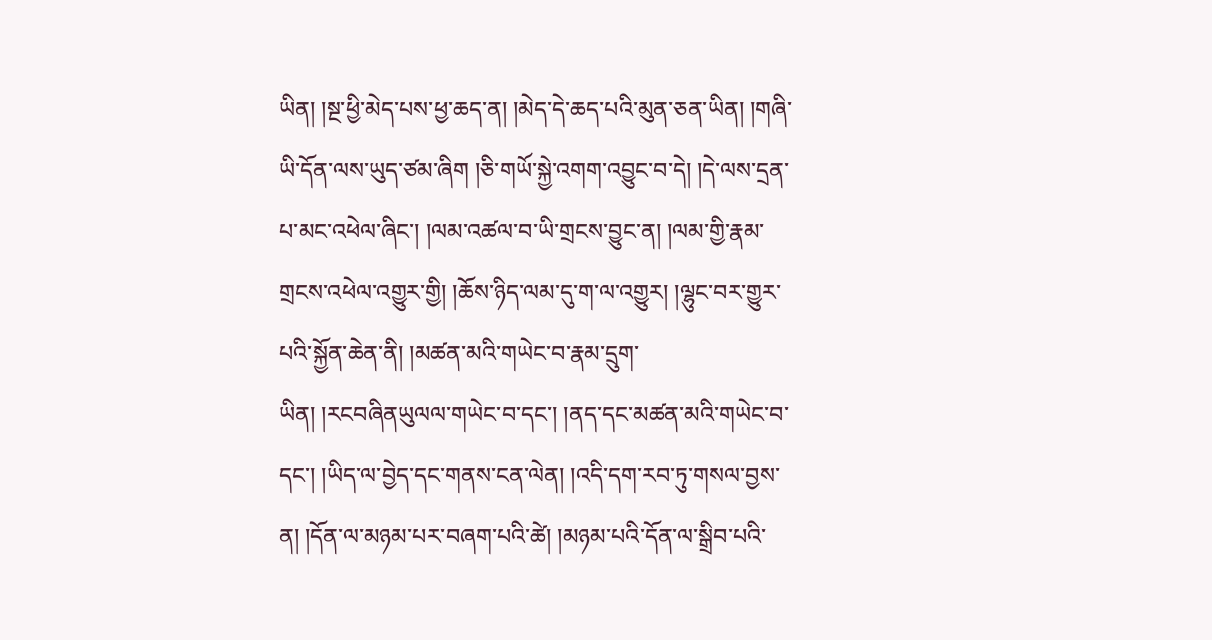ཡིན། །སྔ་ཕྱི་མེད་པས་ཕྱ་ཆད་ན། །མེད་དེ་ཆད་པའི་མུན་ཅན་ཡིན། །གཞི་ཡི་དོན་ལས་ཡུད་ཙམ་ཞིག །ཅི་གཡོ་སྐྱེ་འགག་འབྱུང་བ་དེ། །དེ་ལས་དྲན་པ་མང་འཕེལ་ཞིང་། །ལམ་འཚལ་བ་ཡི་གྲངས་བྱུང་ན། །ལམ་གྱི་རྣམ་གྲངས་འཕེལ་འགྱུར་གྱི། །ཆོས་ཉིད་ལམ་དུ་ག་ལ་འགྱུར། །ལྷུང་བར་གྱུར་པའི་སྐྱོན་ཆེན་ནི། །མཚན་མའི་གཡེང་བ་རྣམ་དྲུག་ཡིན། །རངབཞིནཡུལལ་གཡེང་བ་དང་། །ནད་དང་མཚན་མའི་གཡེང་བ་དང་། །ཡིད་ལ་བྱེད་དང་གནས་ངན་ལེན། །འདི་དག་རབ་ཏུ་གསལ་བྱས་ན། །དོན་ལ་མཉམ་པར་བཞག་པའི་ཚེ། །མཉམ་པའི་དོན་ལ་སྒྲིབ་པའི་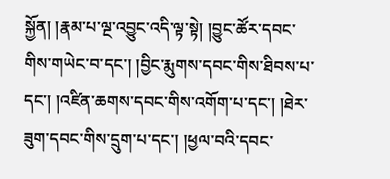སྐྱོན། །རྣམ་པ་ལྔ་འབྱུང་འདི་ལྟ་སྟེ། །བྱུང་ཚོར་དབང་གིས་གཡེང་བ་དང་། །བྱིང་རྨུགས་དབང་གིས་ཐིབས་པ་དང་། །འཛིན་ཆགས་དབང་གིས་འགོག་པ་དང་། །ཐེར་ཟུག་དབང་གིས་དྲུག་པ་དང་། །ཕྱལ་བའི་དབང་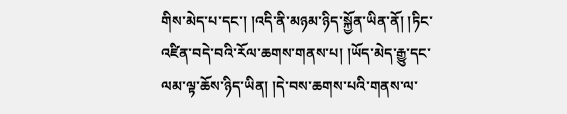གིས་མེད་པ་དང་། །འདི་ནི་མཉམ་ཉིད་སྐྱོན་ཡིན་ནོ། །ཏིང་འཛིན་བདེ་བའི་རོལ་ཆགས་གནས་པ། །ཡོད་མེད་རྒྱུ་དང་ལམ་ལྟ་ཆོས་ཉིད་ཡིན། །དེ་བས་ཆགས་པའི་གནས་ལ་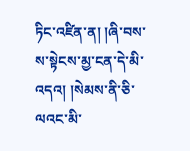ཏིང་འཛིན་ན། །ཞི་བས་ས་སྟེངས་མྱ་ངན་དེ་མི་འདའ། །སེམས་ནི་ཅི་ལའང་མི་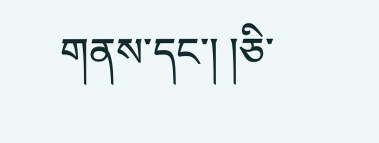གནས་དང་། །ཅི་